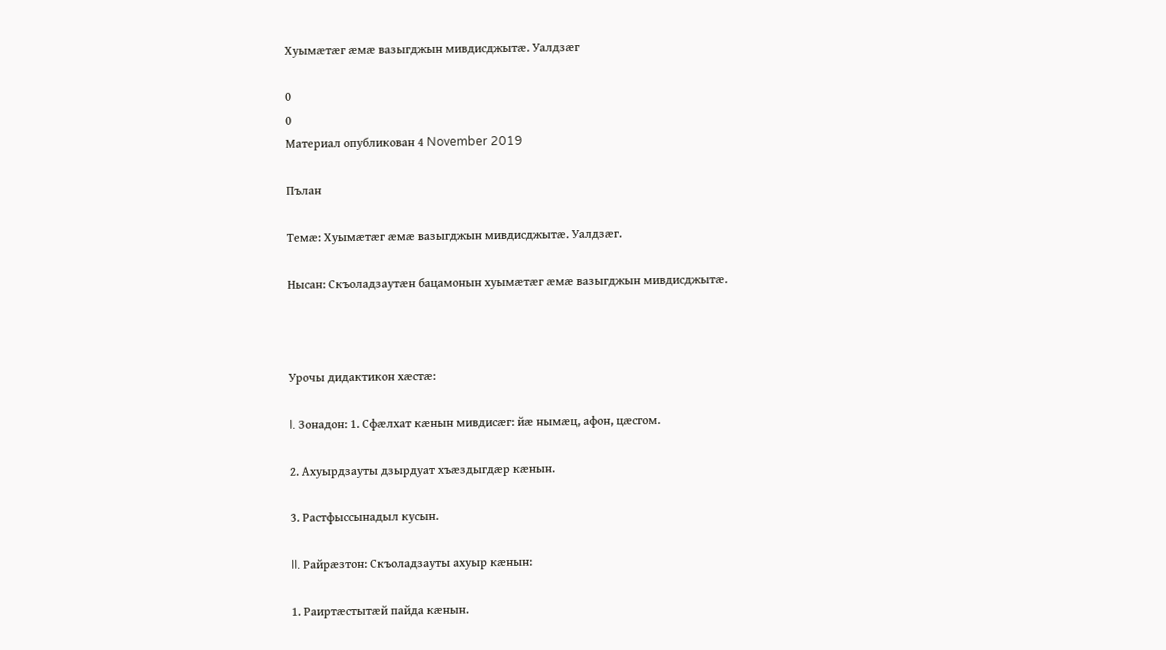Хуымæтæг æмæ вазыгджын мивдисджытæ. Уалдзæг

0
0
Материал опубликован 4 November 2019

Пълан

Темæ: Хуымæтæг æмæ вазыгджын мивдисджытæ. Уалдзæг.

Нысан: Скъоладзаутæн бацамонын хуымæтæг æмæ вазыгджын мивдисджытæ.



Урочы дидактикон хæстæ:

I. Зонадон: 1. Сфæлхат кæнын мивдисæг: йæ нымæц, афон, цæсгом.

2. Ахуырдзауты дзырдуат хъæздыгдæр кæнын.

3. Растфыссынадыл кусын.

II. Райрæзтон: Скъоладзауты ахуыр кæнын:

1. Раиртæстытæй пайда кæнын.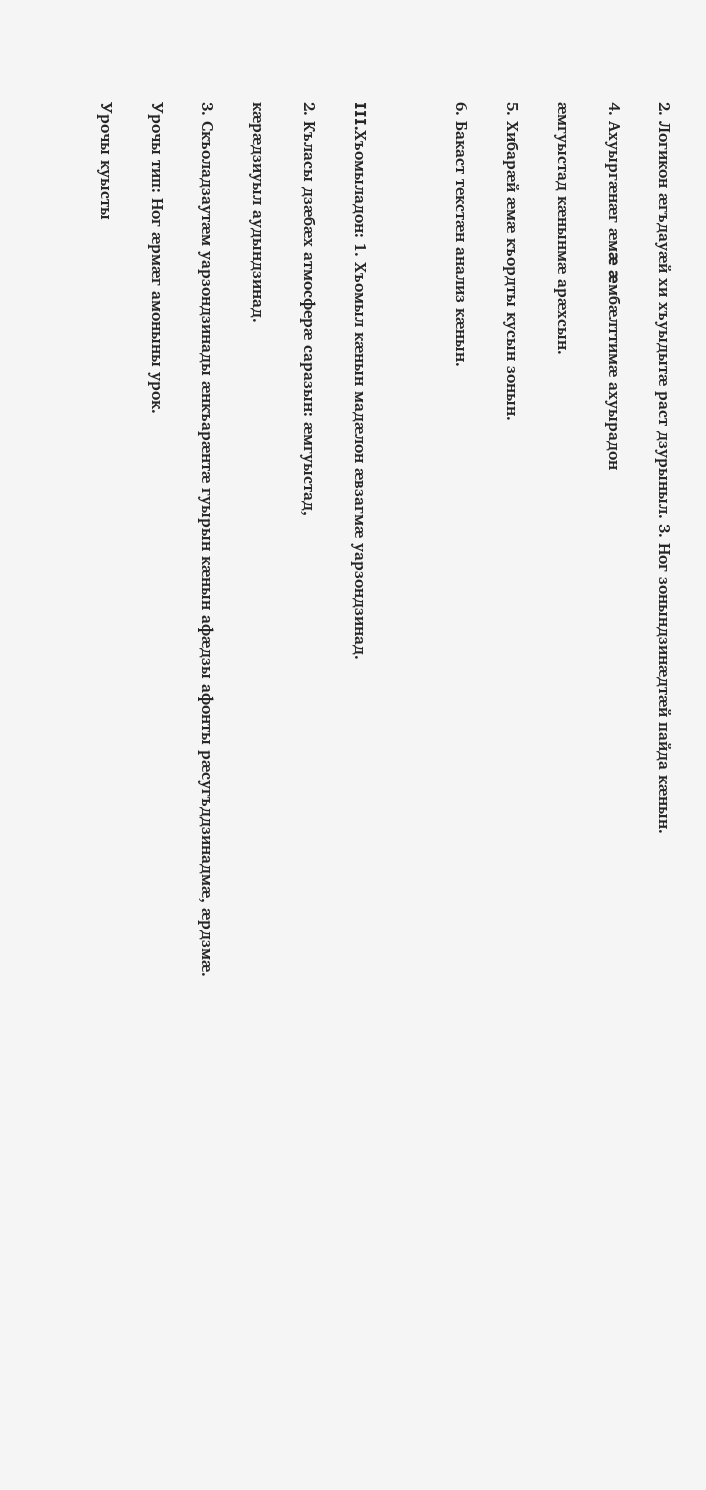2. Логикон æгъдауæй хи хъуыдытæ раст дзурыныл. 3. Ног зонындзинæдтæй пайда кæнын.

4. Ахуыргæнæг æмæ æмбæлттимæ ахуырадон

æмгуыстад кæнынмæ арæхсын.

5. Хибарæй æмæ къордты кусын зонын.

6. Бакаст текстæн анализ кæнын.



III.Хъомыладон: 1. Хъомыл кæнын мадæлон æвзагмæ уарзондзинад.

2. Къласы дзæбæх атмосферæ саразын: æмгуыстад,

кæрæдзиуыл аудындзинад.

3. Скъоладзаутæм уарзондзинады æнкъарæнтæ гуырын кæнын афæдзы афонты рæсугъддзинадмæ, æрдзмæ.

Урочы тип: Ног æрмæг амоныны урок.

Урочы куысты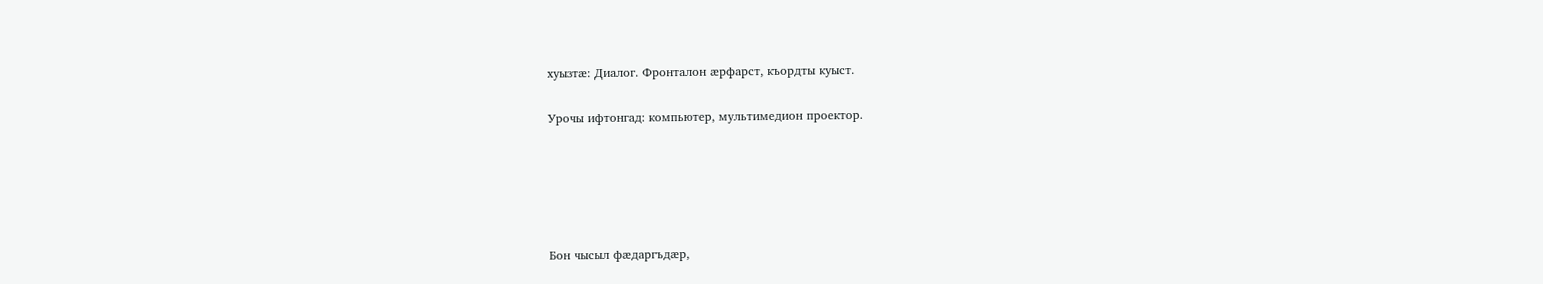хуызтæ: Диалог. Фронталон æрфарст, къордты куыст.

Урочы ифтонгад: компьютер, мультимедион проектор.





Бон чысыл фæдаргъдæр,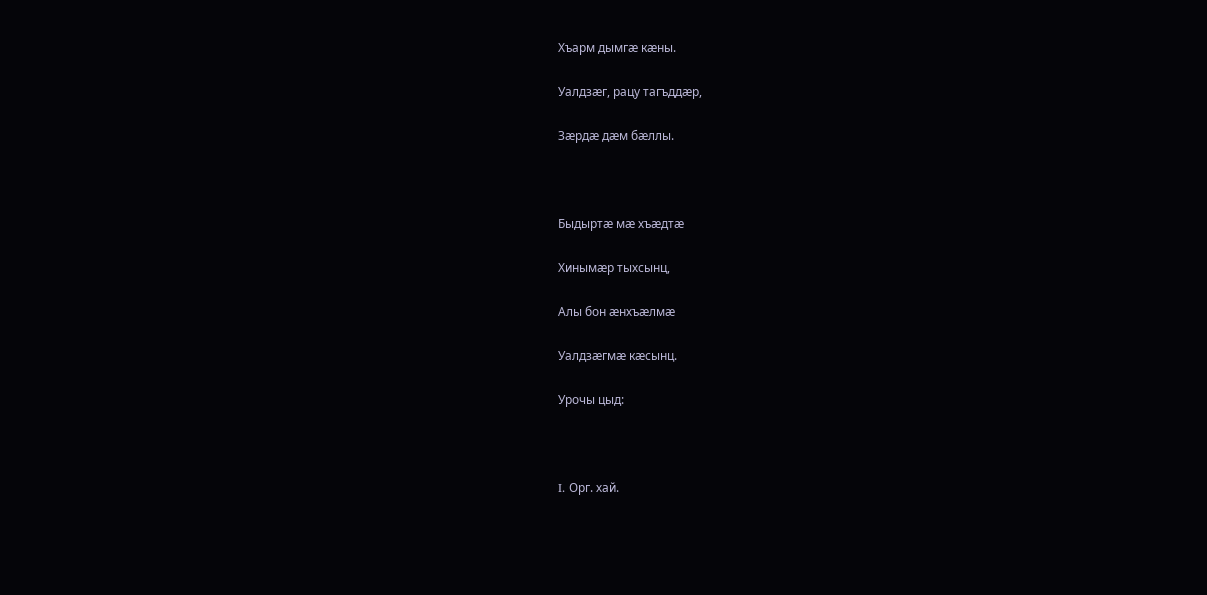Хъарм дымгæ кæны.

Уалдзæг, рацу тагъддæр,

Зæрдæ дæм бæллы.



Быдыртæ мæ хъæдтæ

Хинымæр тыхсынц,

Алы бон æнхъæлмæ

Уалдзæгмæ кæсынц.

Урочы цыд:



I. Орг. хай.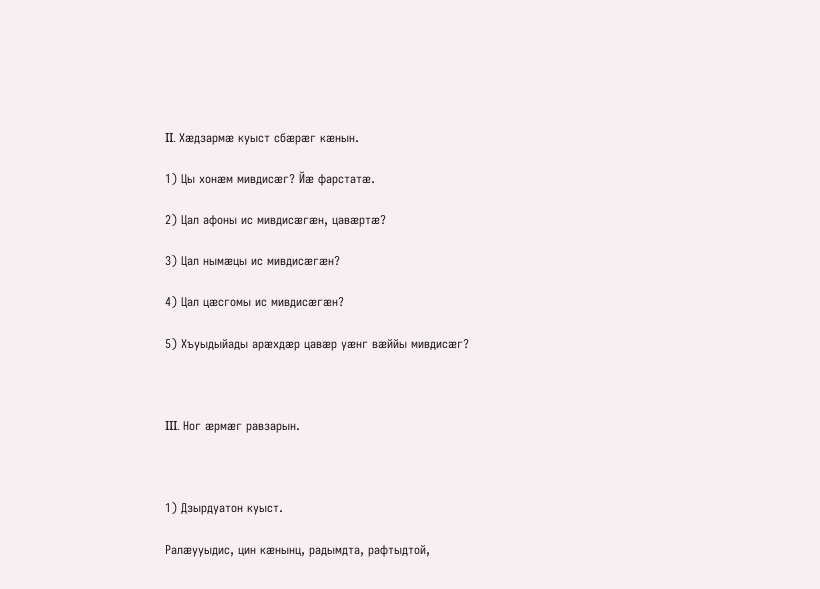II. Хæдзармæ куыст сбæрæг кæнын.

1) Цы хонæм мивдисæг? Йæ фарстатæ.

2) Цал афоны ис мивдисæгæн, цавæртæ?

3) Цал нымæцы ис мивдисæгæн?

4) Цал цæсгомы ис мивдисæгæн?

5) Хъуыдыйады арæхдæр цавæр уæнг вæййы мивдисæг?



III. Ног æрмæг равзарын.



1) Дзырдуатон куыст.

Ралæууыдис, цин кæнынц, радымдта, рафтыдтой,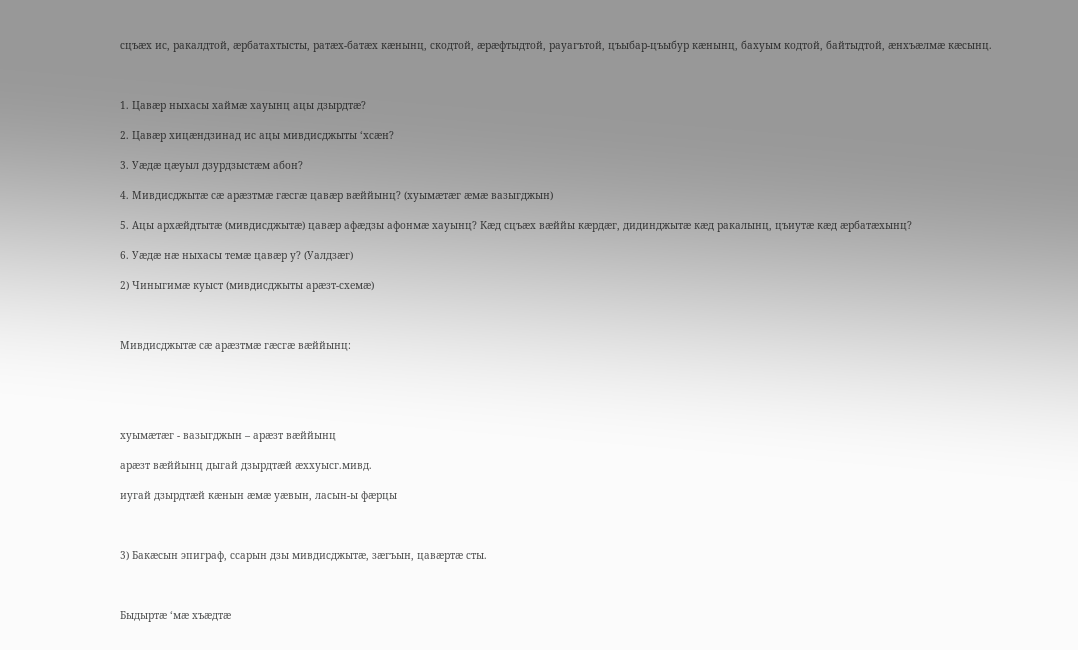сцъæх ис, ракалдтой, æрбатахтысты, ратæх-батæх кæнынц, скодтой, æрæфтыдтой, рауагътой, цъыбар-цъыбур кæнынц, бахуым кодтой, байтыдтой, æнхъæлмæ кæсынц.



1. Цавæр ныхасы хаймæ хауынц ацы дзырдтæ?

2. Цавæр хицæндзинад ис ацы мивдисджыты ‘хсæн?

3. Уæдæ цæуыл дзурдзыстæм абон?

4. Мивдисджытæ сæ арæзтмæ гæсгæ цавæр вæййынц? (хуымæтæг æмæ вазыгджын)

5. Ацы архæйдтытæ (мивдисджытæ) цавæр афæдзы афонмæ хауынц? Кæд сцъæх вæййы кæрдæг, дидинджытæ кæд ракалынц, цъиутæ кæд æрбатæхынц?

6. Уæдæ нæ ныхасы темæ цавæр у? (Уалдзæг)

2) Чиныгимæ куыст (мивдисджыты арæзт-схемæ)



Мивдисджытæ сæ арæзтмæ гæсгæ вæййынц:





хуымæтæг - вазыгджын – арæзт вæййынц

арæзт вæййынц дыгай дзырдтæй æххуысг.мивд.

иугай дзырдтæй кæнын æмæ уæвын, ласын-ы фæрцы



3) Бакæсын эпиграф, ссарын дзы мивдисджытæ, зæгъын, цавæртæ сты.



Быдыртæ ‘мæ хъæдтæ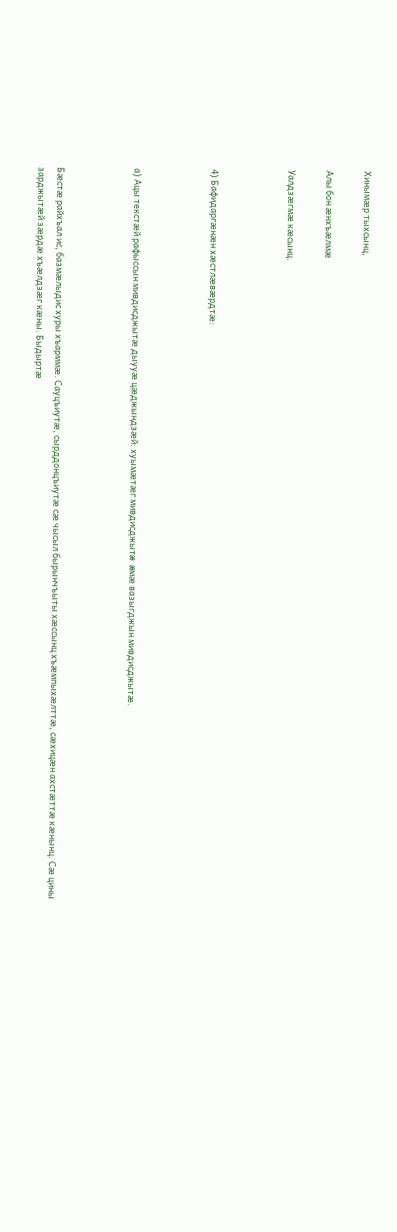Хинымæр тыхсынц,

Алы бон æнхъæлмæ

Уалдзæгмæ кæсынц.



4) Бафидаргæнæн хæстлæвæрдтæ:



а) Ацы текстæй рафыссын мивдисджытæ дыууæ цæджындзæй: хуымæтæг мивдисджытæ æмæ вазыгджын мивдисджытæ.



Бæстæ райхъал ис, базмæлыдис хуры хъарммæ. Сауцъиутæ, сырддонцъиутæ сæ чысыл бырынчъыты хæссынц хъæмпыхæлттæ, сæхицæн ахстæттæ кæнынц. Сæ цины зарджытæй зæрдæ хъæлдзæг кæны. Быдыртæ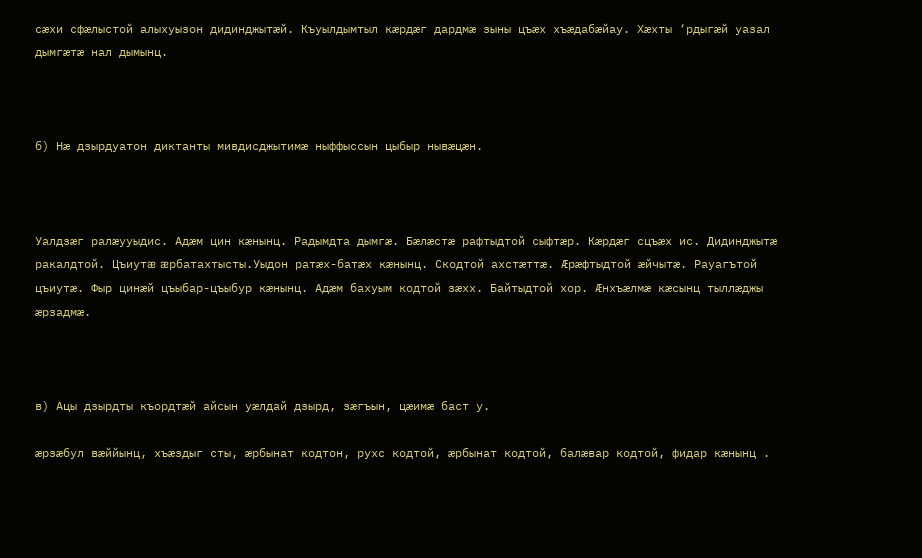сæхи сфæлыстой алыхуызон дидинджытæй. Къуылдымтыл кæрдæг дардмæ зыны цъæх хъæдабæйау. Хæхты ‘рдыгæй уазал дымгæтæ нал дымынц.



б) Нæ дзырдуатон диктанты мивдисджытимæ ныффыссын цыбыр нывæцæн.



Уалдзæг ралæууыдис. Адæм цин кæнынц. Радымдта дымгæ. Бæлæстæ рафтыдтой сыфтæр. Кæрдæг сцъæх ис. Дидинджытæ ракалдтой. Цъиутæ æрбатахтысты.Уыдон ратæх-батæх кæнынц. Скодтой ахстæттæ. Æрæфтыдтой æйчытæ. Рауагътой цъиутæ. Фыр цинæй цъыбар-цъыбур кæнынц. Адæм бахуым кодтой зæхх. Байтыдтой хор. Æнхъæлмæ кæсынц тыллæджы æрзадмæ.



в) Ацы дзырдты къордтæй айсын уæлдай дзырд, зæгъын, цæимæ баст у.

æрзæбул вæййынц, хъæздыг сты, æрбынат кодтон, рухс кодтой, æрбынат кодтой, балæвар кодтой, фидар кæнынц .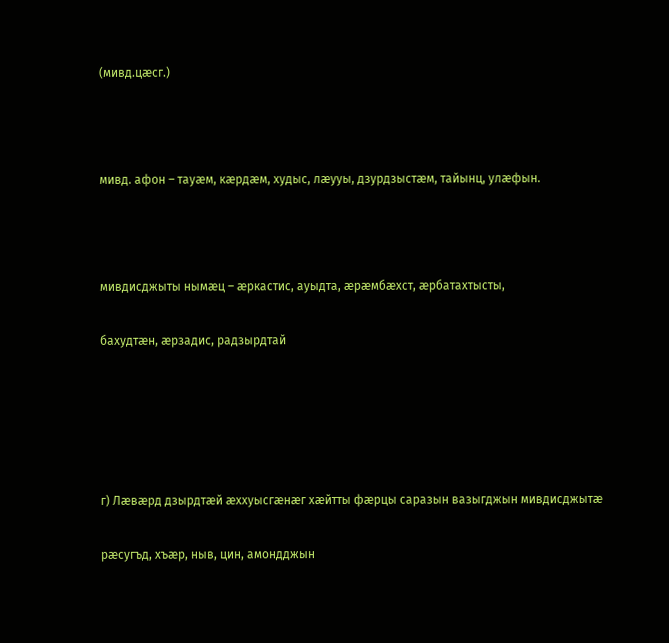(мивд.цæсг.)



мивд. афон – тауæм, кæрдæм, худыс, лæууы, дзурдзыстæм, тайынц, улæфын.



мивдисджыты нымæц – æркастис, ауыдта, æрæмбæхст, æрбатахтысты,

бахудтæн, æрзадис, радзырдтай





г) Лæвæрд дзырдтæй æххуысгæнæг хæйтты фæрцы саразын вазыгджын мивдисджытæ

рæсугъд, хъæр, ныв, цин, амондджын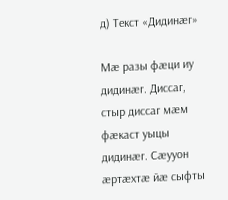д) Текст «Дидинæг»

Мæ разы фæци иу дидинæг. Диссаг, стыр диссаг мæм фæкаст уыцы дидинæг. Сæууон æртæхтæ йæ сыфты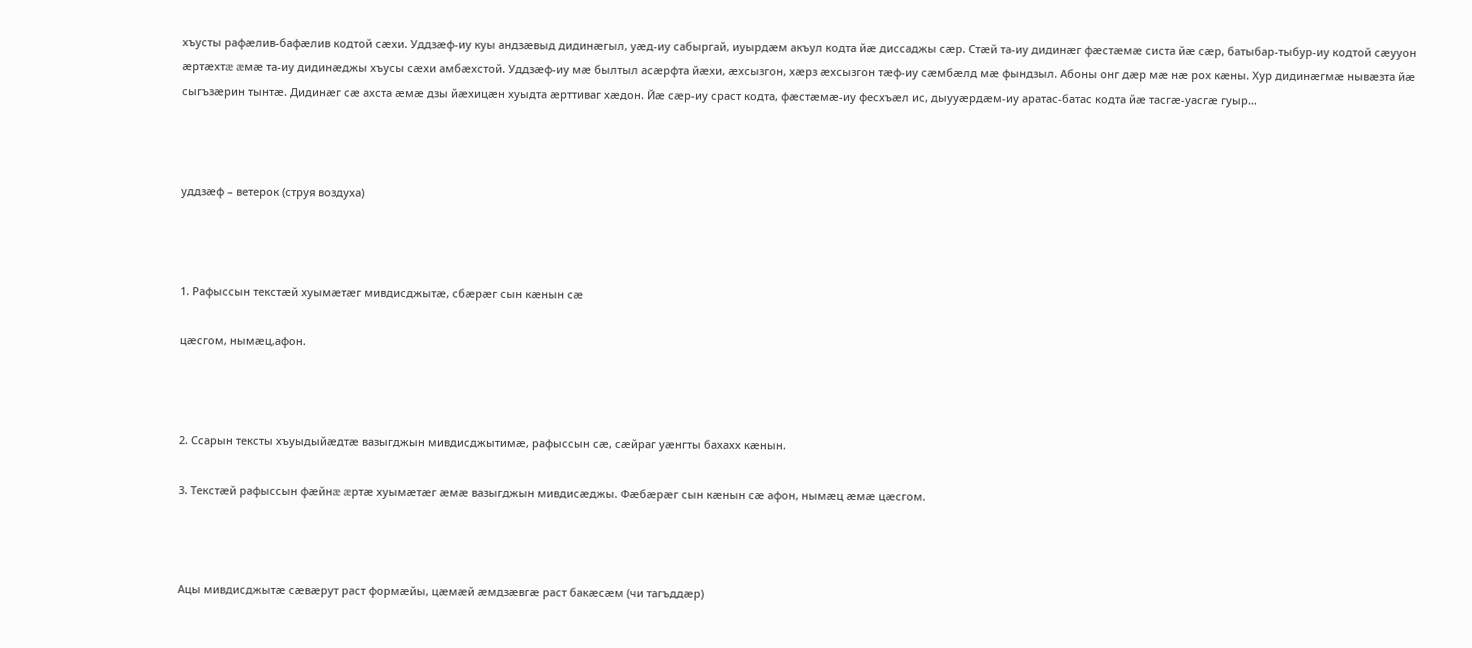хъусты рафæлив-бафæлив кодтой сæхи. Уддзæф-иу куы андзæвыд дидинæгыл, уæд-иу сабыргай, иуырдæм акъул кодта йæ диссаджы сæр. Стæй та-иу дидинæг фæстæмæ систа йæ сæр, батыбар-тыбур-иу кодтой сæууон æртæхтæ æмæ та-иу дидинæджы хъусы сæхи амбæхстой. Уддзæф-иу мæ былтыл асæрфта йæхи, æхсызгон, хæрз æхсызгон тæф-иу сæмбæлд мæ фындзыл. Абоны онг дæр мæ нæ рох кæны. Хур дидинæгмæ нывæзта йæ сыгъзæрин тынтæ. Дидинæг сæ ахста æмæ дзы йæхицæн хуыдта æрттиваг хæдон. Йæ сæр-иу сраст кодта, фæстæмæ-иу фесхъæл ис, дыууæрдæм-иу аратас-батас кодта йæ тасгæ-уасгæ гуыр…



уддзæф – ветерок (струя воздуха)



1. Рафыссын текстæй хуымæтæг мивдисджытæ, сбæрæг сын кæнын сæ

цæсгом, нымæц,афон.



2. Ссарын тексты хъуыдыйæдтæ вазыгджын мивдисджытимæ, рафыссын сæ, сæйраг уæнгты бахахх кæнын.

3. Текстæй рафыссын фæйнæ æртæ хуымæтæг æмæ вазыгджын мивдисæджы. Фæбæрæг сын кæнын сæ афон, нымæц æмæ цæсгом.



Ацы мивдисджытæ сæвæрут раст формæйы, цæмæй æмдзæвгæ раст бакæсæм (чи тагъддæр)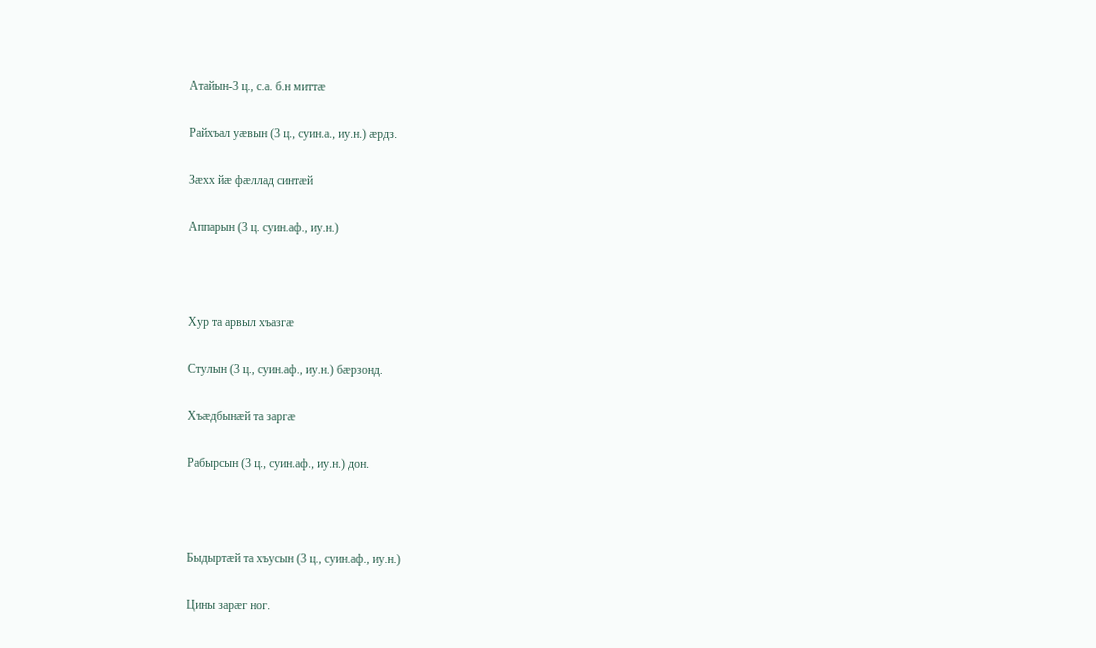Атайын-3 ц., с.а. б.н миттæ

Райхъал уæвын (3 ц., суин.а., иу.н.) æрдз.

Зæхх йæ фæллад синтæй

Аппарын (3 ц. суин.аф., иу.н.)



Хур та арвыл хъазгæ

Стулын (3 ц., суин.аф., иу.н.) бæрзонд.

Хъæдбынæй та заргæ

Рабырсын (3 ц., суин.аф., иу.н.) дон.



Быдыртæй та хъусын (3 ц., суин.аф., иу.н.)

Цины зарæг ног.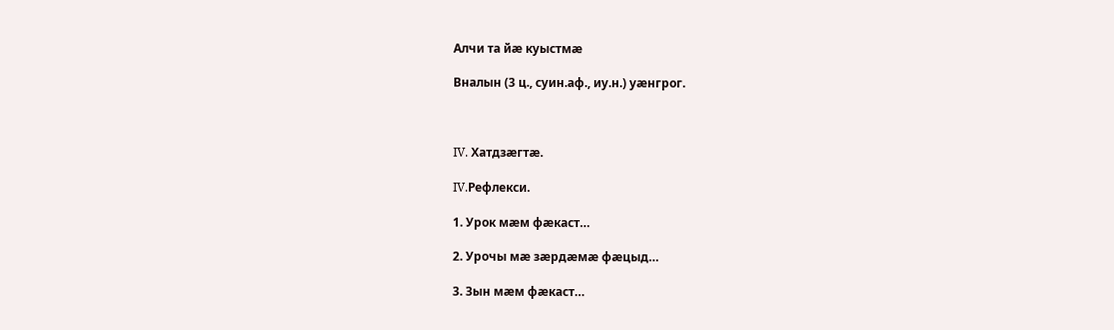Алчи та йæ куыстмæ

Вналын (3 ц., суин.аф., иу.н.) уæнгрог.



IV. Хатдзæгтæ.

IV.Рефлекси.

1. Урок мæм фæкаст…

2. Урочы мæ зæрдæмæ фæцыд…

3. Зын мæм фæкаст…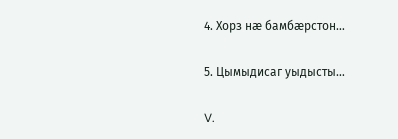4. Хорз нæ бамбæрстон…

5. Цымыдисаг уыдысты…

V.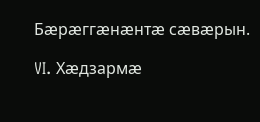Бæрæггæнæнтæ сæвæрын.

VI. Хæдзармæ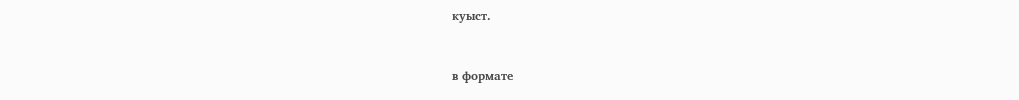куыст.



в формате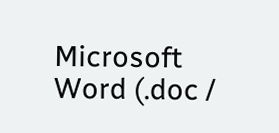Microsoft Word (.doc /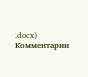.docx)
Комментарии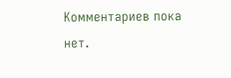Комментариев пока нет.